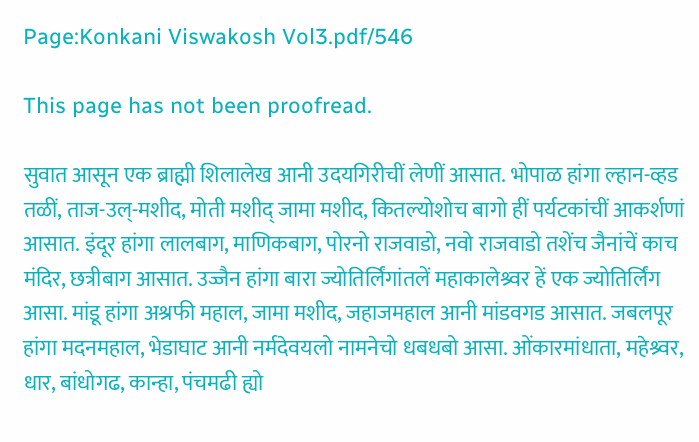Page:Konkani Viswakosh Vol3.pdf/546

This page has not been proofread.

सुवात आसून एक ब्राह्मी शिलालेख आनी उदयगिरीचीं लेणीं आसात. भोपाळ हांगा ल्हान-व्हड तळीं, ताज-उल्-मशीद, मोती मशीद् जामा मशीद, कितल्योशोच बागो हीं पर्यटकांचीं आकर्शणां आसात. इंदूर हांगा लालबाग, माणिकबाग, पोरनो राजवाडो, नवो राजवाडो तशेंच जैनांचें काच मंदिर, छत्रीबाग आसात. उज्जैन हांगा बारा ज्योतिर्लिंगांतलें महाकालेश्र्वर हें एक ज्योतिर्लिंग आसा. मांडू हांगा अश्रफी महाल, जामा मशीद, जहाजमहाल आनी मांडवगड आसात. जबलपूर हांगा मदनमहाल, भेडाघाट आनी नर्मदेवयलो नामनेचो धबधबो आसा. ओंकारमांधाता, महेश्र्वर, धार, बांधोगढ, कान्हा, पंचमढी ह्यो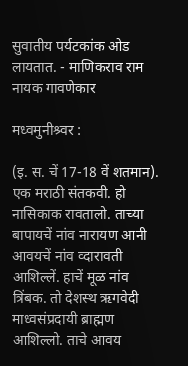सुवातीय पर्यटकांक ओड लायतात. - माणिकराव राम नायक गावणेकार

मध्वमुनीश्र्वर :

(इ. स. चें 17-18 वें शतमान). एक मराठी संतकवी. हो नासिकाक रावतालो. ताच्या बापायचें नांव नारायण आनी आवयचें नांव व्दारावती आशिल्लें. हाचें मूळ नांव त्रिंबक. तो देशस्थ ऋगवेदी माध्वसंप्रदायी ब्राह्मण आशिल्लो. ताचे आवय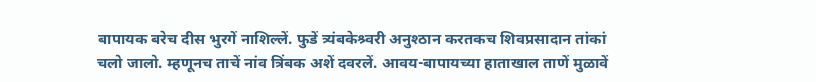बापायक बरेच दीस भुरगें नाशिल्लें. फुडें त्र्यंबकेश्र्वरी अनुश्ठान करतकच शिवप्रसादान तांकां चलो जालो. म्हणूनच ताचें नांव त्रिंबक अशें दवरलें. आवय-बापायच्या हाताखाल ताणें मुळावें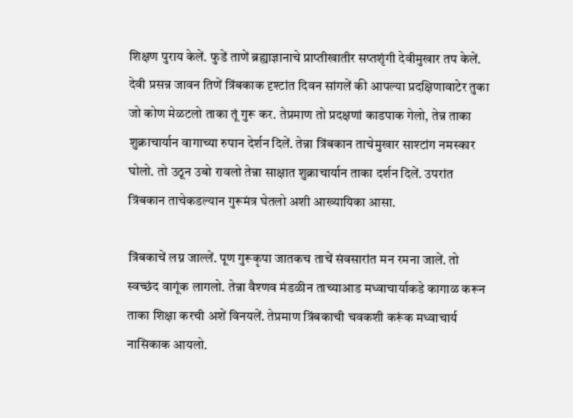शिक्षण पुराय केलें. फुडें ताणें ब्रह्याज्ञानाचे प्राप्तीखातीर सप्तशृंगी देवीमुखार तप केलें. देवी प्रसन्न जावन तिणें त्रिंबकाक दृश्टांत दिवन सांगलें की आपल्या प्रदक्षिणावाटेर तुका जो कोण मेळटलो ताका तूं गुरू कर. तेप्रमाण तो प्रदक्षणां काडपाक गेलो, तेन्न ताका शुक्राचार्यान वागाच्या रुपान देर्शन दिलें. तेन्ना त्रिंबकान ताचेमुखार साश्टांग नमस्कार घोलो. तो उठून उबो रावलो तेन्ना साक्षात शुक्राचार्यान ताका दर्शन दिलें. उपरांत त्रिंबकान ताचेकडल्यान गुरूमंत्र घेतलो अशी आख्यायिका आसा.

त्रिंबकाचें लग्न जाल्लें. पूण गुरूकृपा जातकच ताचें संवसारांत मन रमना जालें. तो स्वच्छंद वागूंक लागलो. तेन्ना वैश्णव मंडळीन ताच्याआड मध्वाचार्याकडे कागाळ करून ताका शिक्षा करची अशें विनयलें. तेप्रमाण त्रिंबकाची चवकशी करूंक मध्वाचार्य नासिकाक आयलो.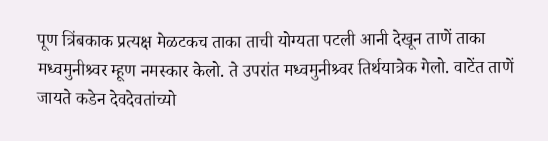पूण त्रिंबकाक प्रत्यक्ष मेळटकच ताका ताची योग्यता पटली आनी देखून ताणें ताका मध्वमुनीश्र्वर म्हूण नमस्कार केलो. ते उपरांत मध्वमुनीश्र्वर तिर्थयात्रेक गेलो. वाटेंत ताणें जायते कडेन देवदेवतांच्यो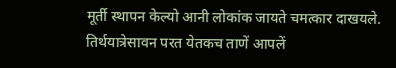मूर्ती स्थापन केल्यो आनी लोकांक जायते चमत्कार दाखयले. तिर्थयात्रेसावन परत येतकच ताणें आपलें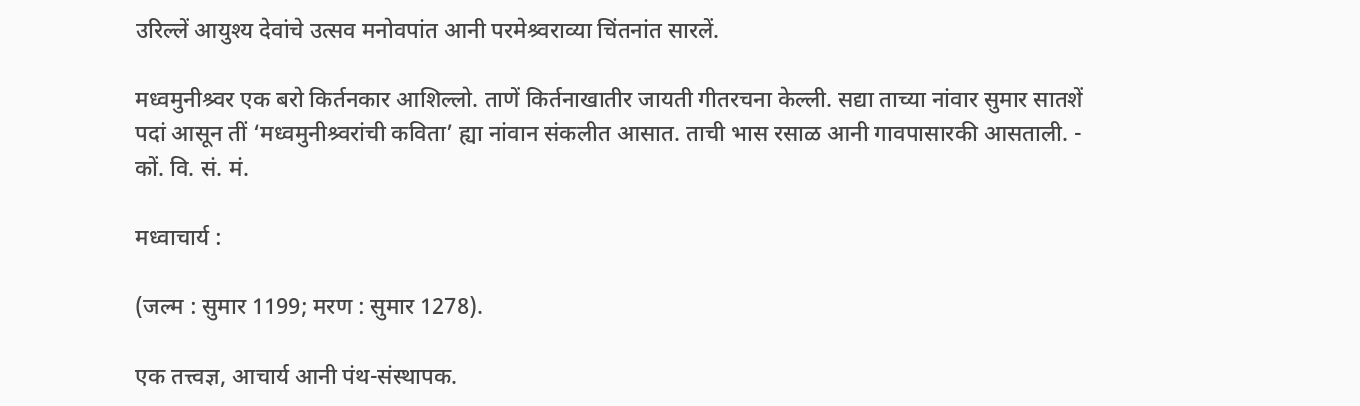उरिल्लें आयुश्य देवांचे उत्सव मनोवपांत आनी परमेश्र्वराव्या चिंतनांत सारलें.

मध्वमुनीश्र्वर एक बरो किर्तनकार आशिल्लो. ताणें किर्तनाखातीर जायती गीतरचना केल्ली. सद्या ताच्या नांवार सुमार सातशें पदां आसून तीं ‘मध्वमुनीश्र्वरांची कविता’ ह्या नांवान संकलीत आसात. ताची भास रसाळ आनी गावपासारकी आसताली. - कों. वि. सं. मं.

मध्वाचार्य :

(जल्म : सुमार 1199; मरण : सुमार 1278).

एक तत्त्वज्ञ, आचार्य आनी पंथ-संस्थापक.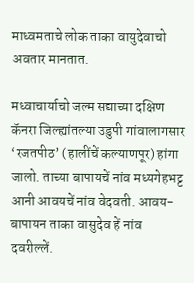माध्वमताचे लोक ताका वायुदेवाचो अवतार मानतात.

मध्वाचार्याचो जल्म सद्याच्या दक्षिण कॅनरा जिल्ह्यांतल्या उडुपी गांवालागसार ‘रजतपीठ’ (हालींचें कल्याणपूर) हांगा जालो. ताच्या बापायचें नांव मध्यगेहभट्ट आनी आवयचें नांव वेदवती. आवय-बापायन ताका वासुदेव हें नांव दवरील्लें.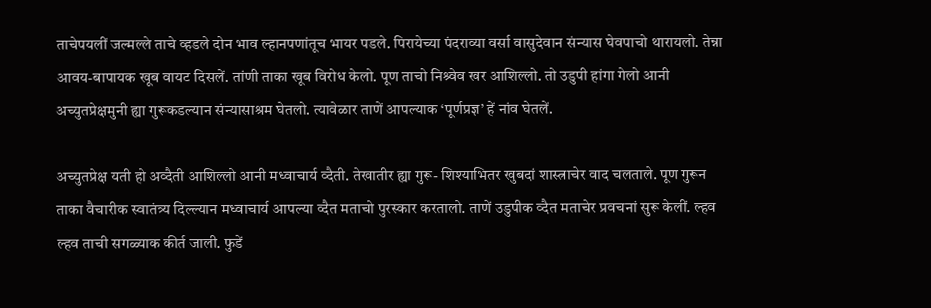ताचेपयलीं जल्मल्ले ताचे व्हडले दोन भाव ल्हानपणांतूच भायर पडले. पिरायेच्या पंदराव्या वर्सा वासुदेवान संन्यास घेवपाचो थारायलो. तेन्ना आवय-बापायक खूब वायट दिसलें. तांणी ताका खूब विरोध केलो. पूण ताचो निश्र्वेव खर आशिल्लो. तो उडुपी हांगा गेलो आनी अच्युतप्रेक्षमुनी ह्या गुरूकडल्यान संन्यासाश्रम घेतलो. त्यावेळार ताणें आपल्याक ‘पूर्णप्रज्ञ’ हें नांव घेतलें.

अच्युतप्रेक्ष यती हो अव्दैती आशिल्लो आनी मध्वाचार्य व्दैती. तेखातीर ह्या गुरू- शिश्याभितर खुबदां शास्त्राचेर वाद चलताले. पूण गुरून ताका वैचारीक स्वातंत्र्य दिल्ल्यान मध्वाचार्य आपल्या व्दैत मताचो पुरस्कार करतालो. ताणें उडुपीक व्दैत मताचेर प्रवचनां सुरू केलीं. ल्हव ल्हव ताची सगळ्याक कीर्त जाली. फुडें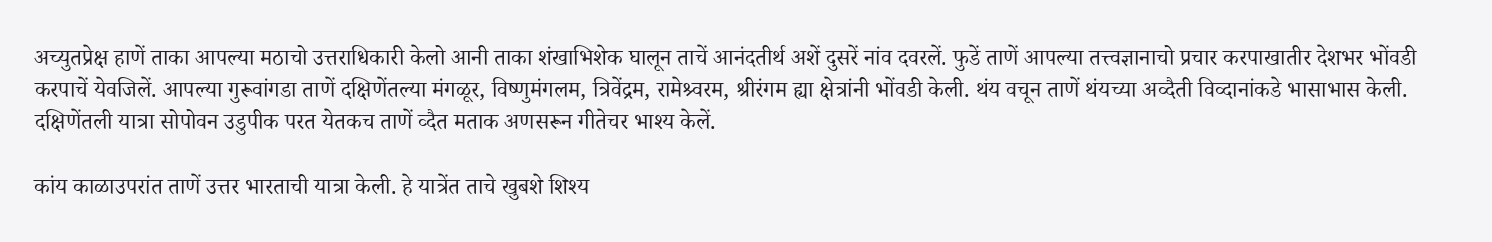अच्युतप्रेक्ष हाणें ताका आपल्या मठाचो उत्तराधिकारी केलो आनी ताका शंखाभिशेक घालून ताचें आनंदतीर्थ अशें दुसरें नांव दवरलें. फुडें ताणें आपल्या तत्त्वज्ञानाचो प्रचार करपाखातीर देशभर भोंवडी करपाचें येवजिलें. आपल्या गुरूवांगडा ताणें दक्षिणेंतल्या मंगळूर, विष्णुमंगलम, त्रिवेंद्रम, रामेश्र्वरम, श्रीरंगम ह्या क्षेत्रांनी भोंवडी केली. थंय वचून ताणें थंयच्या अव्दैती विव्दानांकडे भासाभास केली. दक्षिणेंतली यात्रा सोपोवन उडुपीक परत येतकच ताणें व्दैत मताक अणसरून गीतेचर भाश्य केलें.

कांय काळाउपरांत ताणें उत्तर भारताची यात्रा केली. हे यात्रेंत ताचे खुबशे शिश्य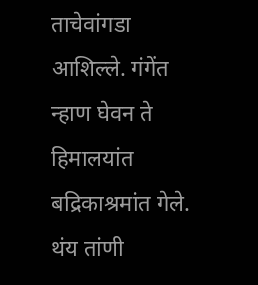ताचेवांगडा आशिल्ले. गंगेंत न्हाण घेवन ते हिमालयांत बद्रिकाश्रमांत गेले. थंय तांणी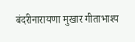बंदरीनारायणा मुखार गीताभाश्य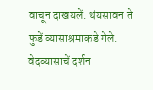वाचून दाखयलें. थंयसावन ते फुडें व्यासाश्रमाकडे गेले. वेदव्यासाचें दर्शन